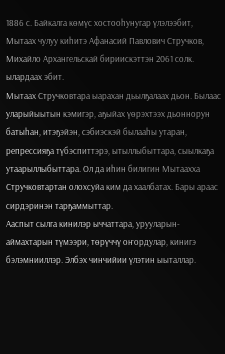1886 с. Байкалга көмүс хостооһунугар үлэлээбит, Мытаах чулуу киһитэ Афанасий Павлович Стручков, Михайло Архангельскай бириискэттэн 2061 солк. ылардаах эбит.
Мытаах Стручковтара ыарахан дьылҕалаах дьон. Былаас уларыйыытын кэмигэр, аҕыйах үөрэхтээх дьоннорун батыһан, итэҕэйэн, сэбиэскэй былааһы утаран, репрессияҕа түбэспиттэрэ, ытыллыбыттара, сыылкаҕа утаарыллыбыттара. Ол да иһин билигин Мытаахха Стручковтартан олохсуйа ким да хаалбатах. Бары араас сирдэринэн тарҕаммыттар.
Ааспыт сылга кинилэр ыччаттара, урууларын-аймахтарын түмээри, төрүччү оҥордулар, кинигэ бэлэмнииллэр. Элбэх чинчийии үлэтин ыыталлар.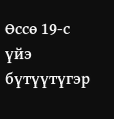Өссө 19-с үйэ бүтүүтүгэр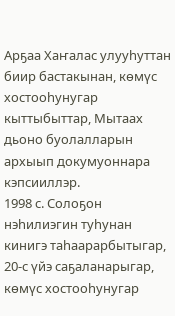Арҕаа Хаҥалас улууһуттан биир бастакынан, көмүс хостооһунугар кыттыбыттар, Мытаах дьоно буолалларын архыып докумуоннара кэпсииллэр.
1998 с. Солоҕон нэһилиэгин туһунан кинигэ таһаарарбытыгар, 20-с үйэ саҕаланарыгар, көмүс хостооһунугар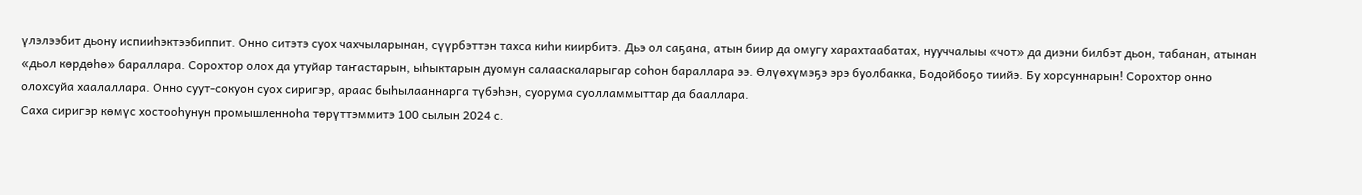үлэлээбит дьону испииһэктээбиппит. Онно ситэтэ суох чахчыларынан, сүүрбэттэн тахса киһи киирбитэ. Дьэ ол саҕана, атын биир да омугу харахтаабатах, нууччалыы «чот» да диэни билбэт дьон, табанан, атынан «дьол көрдөһө» бараллара. Сорохтор олох да утуйар таҥастарын, ыһыктарын дуомун салааскаларыгар соһон бараллара ээ. Өлүөхүмэҕэ эрэ буолбакка, Бодойбоҕо тиийэ. Бу хорсуннарын! Сорохтор онно олохсуйа хаалаллара. Онно суут-сокуон суох сиригэр, араас быһылааннарга түбэһэн, суорума суолламмыттар да бааллара.
Саха сиригэр көмүс хостооһунун промышленноһа төрүттэммитэ 100 сылын 2024 с.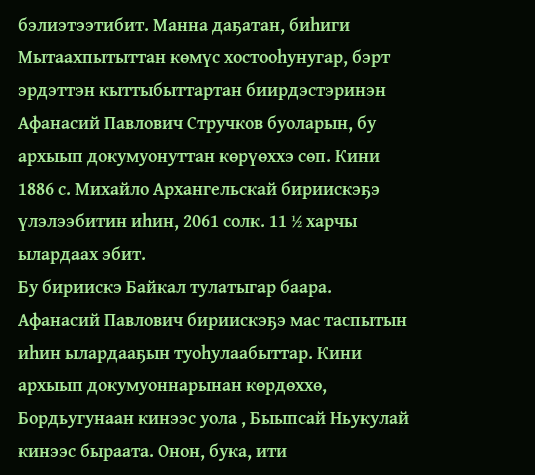бэлиэтээтибит. Манна даҕатан, биһиги Мытаахпытыттан көмүс хостооһунугар, бэрт эрдэттэн кыттыбыттартан биирдэстэринэн Афанасий Павлович Стручков буоларын, бу архыып докумуонуттан көрүөххэ сөп. Кини 1886 с. Михайло Архангельскай бириискэҕэ үлэлээбитин иһин, 2061 солк. 11 ½ харчы ылардаах эбит.
Бу бириискэ Байкал тулатыгар баара. Афанасий Павлович бириискэҕэ мас таспытын иһин ылардааҕын туоһулаабыттар. Кини архыып докумуоннарынан көрдөххө, Бордьугунаан кинээс уола , Быыпсай Ньукулай кинээс быраата. Онон, бука, ити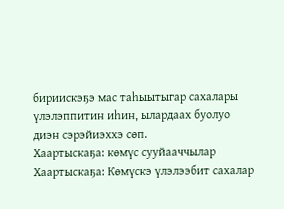бириискэҕэ мас таһыытыгар сахалары үлэлэппитин иһин, ылардаах буолуо диэн сэрэйиэххэ сөп.
Хаартыскаҕа: көмүс сууйааччылар
Хаартыскаҕа: Көмүскэ үлэлээбит сахалар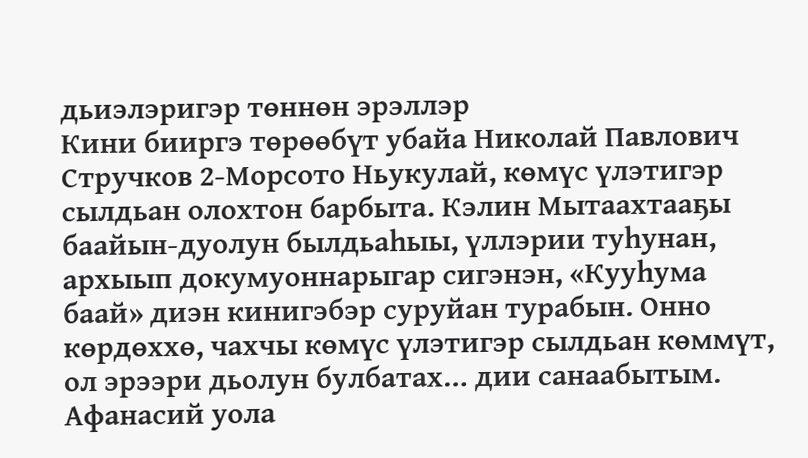дьиэлэригэр төннөн эрэллэр
Кини бииргэ төрөөбүт убайа Николай Павлович Стручков 2-Морсото Ньукулай, көмүс үлэтигэр сылдьан олохтон барбыта. Кэлин Мытаахтааҕы баайын-дуолун былдьаһыы, үллэрии туһунан, архыып докумуоннарыгар сигэнэн, «Кууһума баай» диэн кинигэбэр суруйан турабын. Онно көрдөххө, чахчы көмүс үлэтигэр сылдьан көммүт, ол эрээри дьолун булбатах… дии санаабытым.
Афанасий уола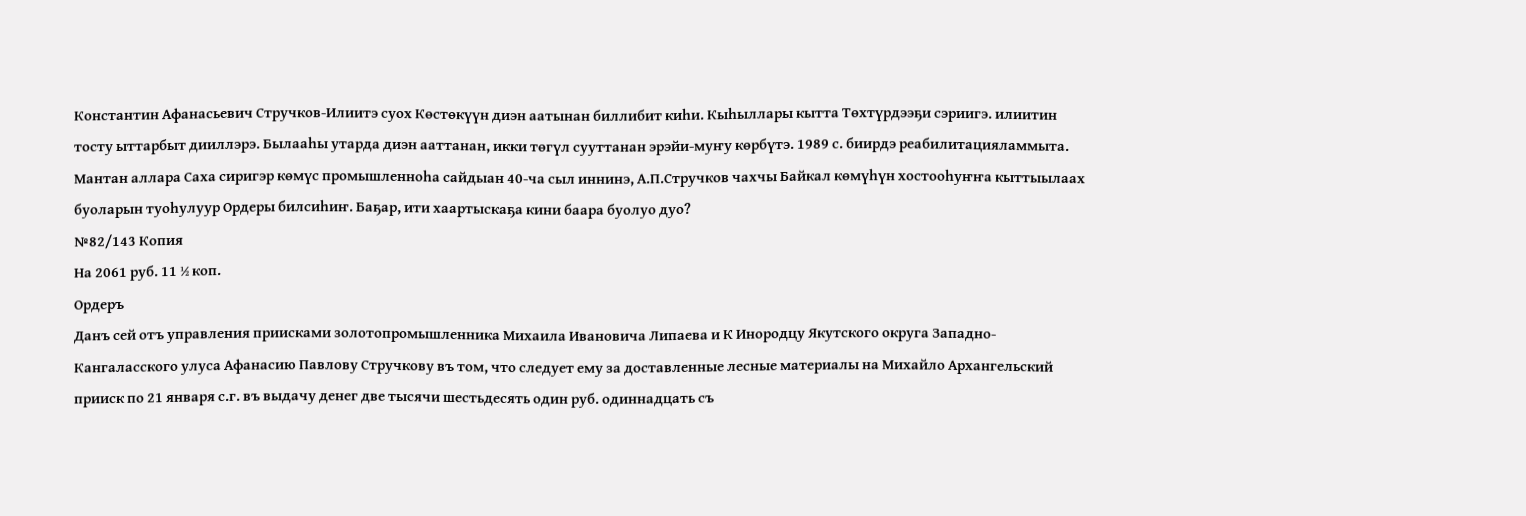Константин Афанасьевич Стручков-Илиитэ суох Көстөкүүн диэн аатынан биллибит киһи. Кыһыллары кытта Төхтүрдээҕи сэриигэ. илиитин тосту ыттарбыт дииллэрэ. Былааһы утарда диэн ааттанан, икки төгүл сууттанан эрэйи-муҥу көрбүтэ. 1989 с. биирдэ реабилитацияламмыта.
Мантан аллара Саха сиригэр көмүс промышленноһа сайдыан 40-ча сыл иннинэ, А.П.Стручков чахчы Байкал көмүһүн хостооһуҥҥа кыттыылаах буоларын туоһулуур Ордеры билсиһиҥ. Баҕар, ити хаартыскаҕа кини баара буолуо дуо?
№82/143 Копия
На 2061 руб. 11 ½ коп.
Ордеръ
Данъ сей отъ управления приисками золотопромышленника Михаила Ивановича Липаева и К Инородцу Якутского округа Западно-Кангаласского улуса Афанасию Павлову Стручкову въ том, что следует ему за доставленные лесные материалы на Михайло Архангельский прииск по 21 января с.г. въ выдачу денег две тысячи шестьдесять один руб. одиннадцать съ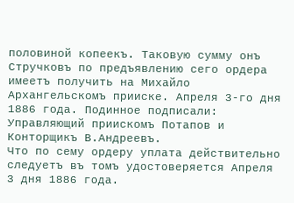половиной копеекъ. Таковую сумму онъ Стручковъ по предъявлению сего ордера имеетъ получить на Михайло Архангельскомъ прииске. Апреля 3-го дня 1886 года. Подинное подписали: Управляющий приискомъ Потапов и Конторщикъ В.Андреевъ.
Что по сему ордеру уплата действительно следуетъ въ томъ удостоверяется Апреля 3 дня 1886 года.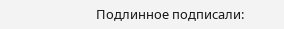Подлинное подписали: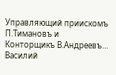Управляющий приискомъ П.Тимановъ и Конторщикъ В.Андреевъ…
Василий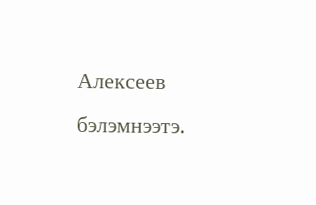Алексеев бэлэмнээтэ.